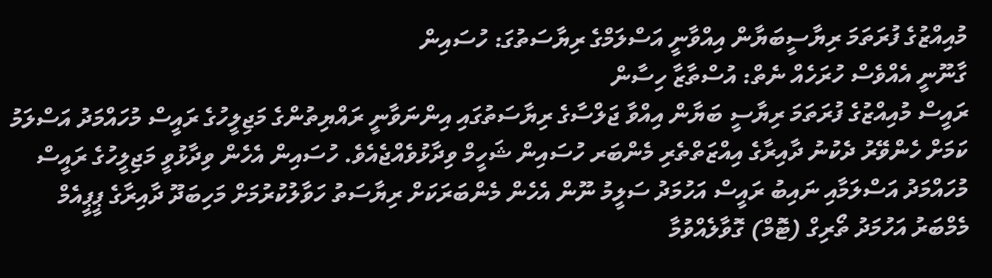މުއިއްޒުގެ ފުރަތަމަ ރިޔާސީބަޔާން އިއްވާނީ އަސްލަމްގެ ރިޔާސަތުގަ: ހުސައިން
ގާނޫނީ އެއްވެސް ހުރަހެއް ނެތް: އުސްތާޒާ ހިސާން
ރައީސް މުއިއްޒުގެ ފުރަތަމަ ރިޔާސީ ބަޔާން އިއްވާ ޖަލްސާގެ ރިޔާސަތުގައި އިންނަވާނީ ރައްޔިތުންގެ މަޖިލީހުގެ ރައީސް މުހައްމަދު އަސްލަމު ކަމަށް ހެންވޭރު ދެކުނު ދާއިރާގެ އިއްޒަތްތެރި މެންބަރ ހުސައިން ޝަހީމް ވިދާޅުވެއްޖެއެވެ. ހުސައިން އެހެން ވިދާޅުވީ މަޖިލީހުގެ ރައީސް މުހައްމަދު އަސްލަމާއި ނައިބު ރައީސް އަހުމަދު ސަލީމު ނޫން އެހެން މެންބަރަކަށް ރިޔާސަތު ހަވާލުކުރުމަށް މަހިބަދޫ ދާއިރާގެ ޕީޕީއެމް މެމްބަރު އަހުމަދު ތޯރިގް (ޓޮމް) ގޮވާލެއްވުމާ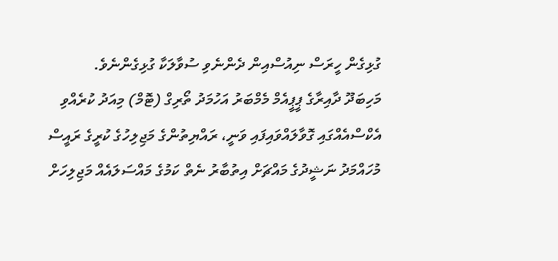ގުޅިގެން ހީރަސް ނިއުސްއިން ދެންނެވި ސުވާލަކާ ގުޅިގެންނެވެ.
މަހިބަދޫ ދާއިރާގެ ޕީޕީއެމް މެމްބަރު އަހުމަދު ތޯރިގް (ޓޮމް) މިއަދު ކުރެއްވި އެކްސްއެއްގައި ގޮވާލައްވައިފައި ވަނީ، ރައްޔިތުންގެ މަޖިލިހުގެ ކުރީގެ ރައީސް މުހައްމަދު ނަޝީދުގެ މައްޗަށް އިތުބާރު ނެތް ކަމުގެ މައްސަލައެއް މަޖިލިހަށް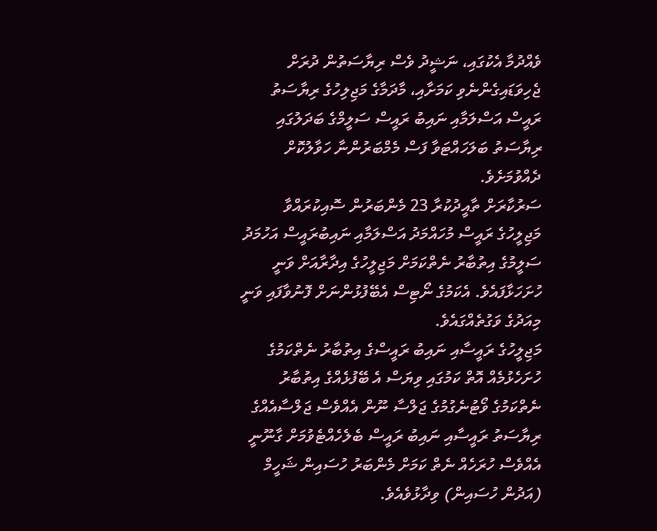ވެއްދުމާ އެކުގައި، ނަޝީދު ވެސް ރިޔާސަތުން ދުރަށް ޖެހިވަޑައިގެންނެވި ކަމަށާއި، މާދަމާގެ މަޖިލިހުގެ ރިޔާސަތު ރައީސް އަސްލަމާއި ނައިބު ރައީސް ސަލީމްގެ ބަދަލުގައި ރިޔާސަތު ބަލަހައްޓަވާ ފަސް މެމްބަރުންނާ ހަވާލުކޮށް ދެއްވުމަށެވެ.
ސަރުކާރަށް ތާއީދުކުރާ 23 މެންބަރުން ސޮއިކުރައްވާ މަޖިލީހުގެ ރައީސް މުހައްމަދު އަސްލަމާއި ނައިބުރައީސް އަހުމަދު ސަލީމުގެ އިތުބާރު ނެތްކަމަށް މަޖިލީހުގެ އިދާރާއަށް ވަނީ ހުށަހަޅާފައެވެ. އެކަމުގެ ނޯޓިސް އެބޭފުޅުންނަށް ފޮނުވާފައި ވަނީ މިއަދުގެ ވަގުތެއްގައެވެ.
މަޖިލީހުގެ ރައީސާއި ނައިބު ރައީސްގެ އިތުބާރު ނެތްކަމުގެ ހުށަހެޅުމެއް އޮތް ކަމުގައި ވިޔަސް އެ ބޭފުޅެއްގެ އިތުބާރު ނެތްކަމުގެ ވޯޓުނެގުމުގެ ޖަލްސާ ނޫން އެއްވެސް ޖަލްސާއެއްގެ ރިޔާސަތު ރައީސާއި ނައިބު ރައީސް ބެލެހެއްޓެވުމަށް ގާނޫނީ އެއްވެސް ހުރަހެއް ނެތް ކަމަށް މެންބަރު ހުސައިން ޝަހީމް (އަދުން ހުސައިން) ވިދާޅުވެއެވެ.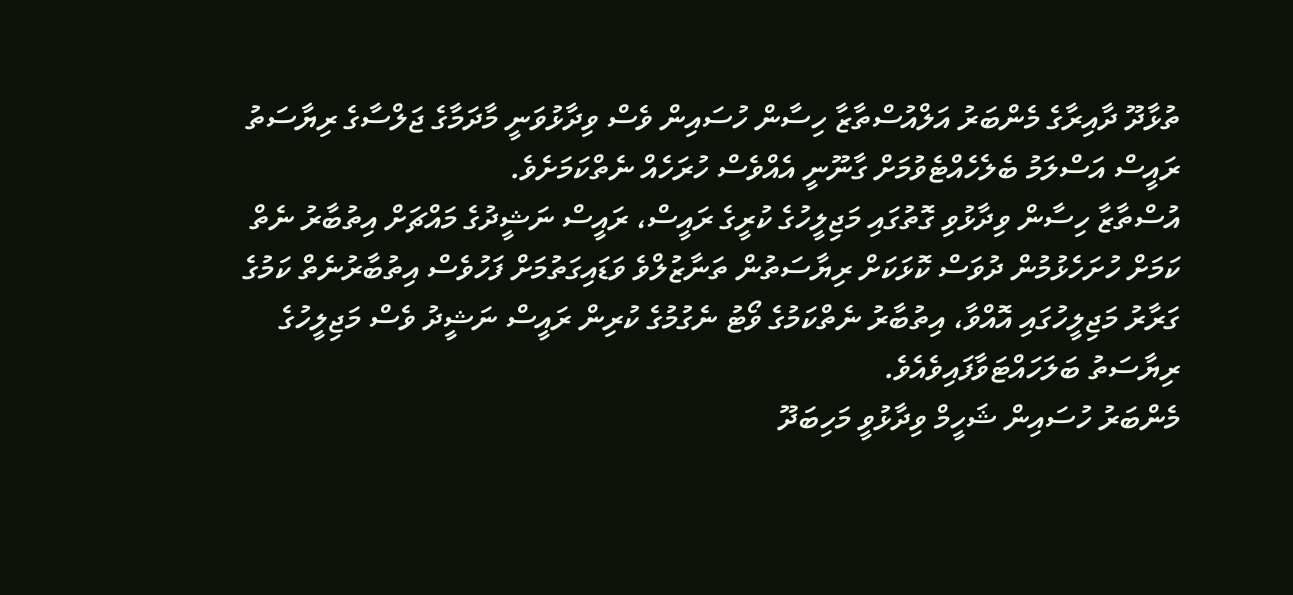ތުޅާދޫ ދާއިރާގެ މެންބަރު އަލްއުސްތާޒާ ހިސާން ހުސައިން ވެސް ވިދާޅުވަނީ މާދަމާގެ ޖަލްސާގެ ރިޔާސަތު ރައީސް އަސްލަމު ބެލެހެއްޓެވުމަށް ގާނޫނީ އެއްވެސް ހުރަހެއް ނެތްކަމަށެވެ.
އުސްތާޒާ ހިސާން ވިދާޅުވި ގޮތުގައި މަޖިލީހުގެ ކުރީގެ ރައީސް، ރައީސް ނަޝީދުގެ މައްޗަށް އިތުބާރު ނެތް ކަމަށް ހުށަހެޅުމުން ދުވަސް ކޮޅަކަށް ރިޔާސަތުން ތަނާޒުލްވެ ވަޑައިގަތުމަށް ފަހުވެސް އިތުބާރުނެތް ކަމުގެ ގަރާރު މަޖިލީހުގައި އޮއްވާ، އިތުބާރު ނެތްކަމުގެ ވޯޓު ނެގުމުގެ ކުރިން ރައީސް ނަޝީދު ވެސް މަޖިލީހުގެ ރިޔާސަތު ބަލަހައްޓަވާފައިވެއެވެ.
މެންބަރު ހުސައިން ޝަހީމް ވިދާޅުވީ މަހިބަދޫ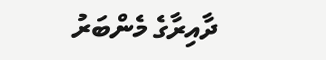ދާއިރާގެ މެންބަރު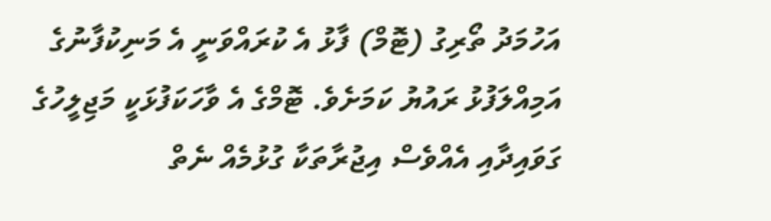އަހުމަދު ތޯރިގު (ޓޮމް) ފާޅު އެ ކުރައްވަނީ އެ މަނިކުފާނުގެ އަމިއްލަފުޅު ރައުޔު ކަމަށެވެ. ޓޮމްގެ އެ ވާހަކަފުޅަކީ މަޖިލީހުގެ ގަވައިދާއި އެއްވެސް އިޖުރާތަކާ ގުޅުމެއް ނެތް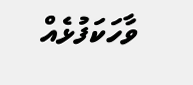ވާހަކަފުޅެއް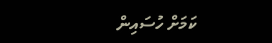ކަމަށް ހުސައިން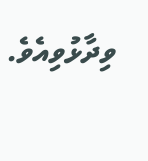ވިދާޅުވިއެވެ.